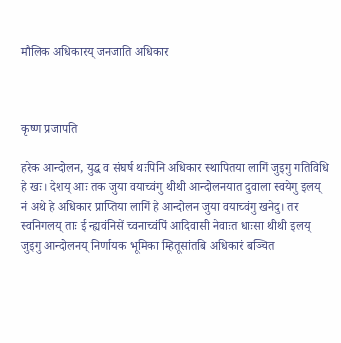मौलिक अधिकारय् जनजाति अधिकार



कृष्ण प्रजापति

हरेक आन्दोलन, युद्ध व संघर्ष थःपिनि अधिकार स्थापितया लागिं जुइगु गतिविधि हे खः। देशय् आः तक जुया वयाच्वंगु थीथी आन्दोलनयात दुवाला स्वयेगु इलय् नं अथे हे अधिकार प्राप्तिया लागिं हे आन्दोलन जुया वयाच्वंगु खनेदु। तर स्वनिगलय् ताः ई न्ह्यवंनिसें च्वनाच्वंपिं आदिवासी नेवाःत धाःसा थीथी इलय् जुइगु आन्दोलनय् निर्णायक भूमिका म्हितूसांतबि अधिकारं बञ्चित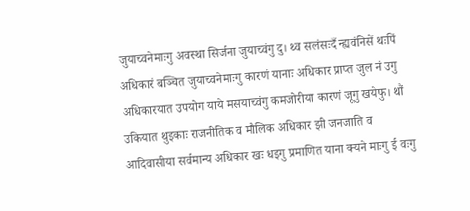जुयाच्वनेमाःगु अवस्था सिर्जना जुयाच्वंगु दु। थ्व सलंसःदँ न्ह्यवंनिसें थःपिं अधिकारं बञ्चित जुयाच्वनेमाःगु कारणं यानाः अधिकार प्राप्त जुल नं उगु अधिकारयात उपयोग याये मसयाच्वंगु कमजोरीया कारणं जूगु खयेफु। थौं उकियात थुइकाः राजनीतिक व मौलिक अधिकार झी जनजाति व आदिवासीया सर्वमान्य अधिकार खः धइगु प्रमाणित याना क्यने माःगु ई वःगु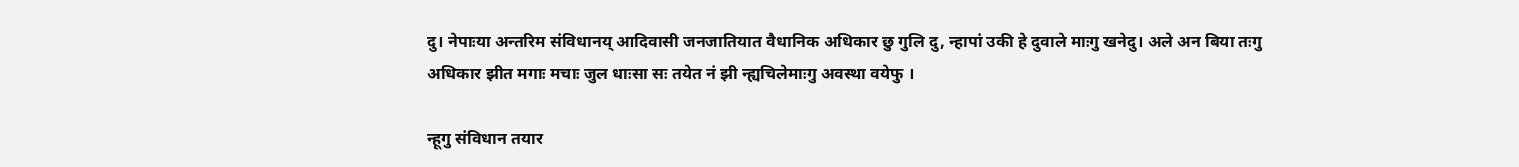दु। नेपाःया अन्तरिम संविधानय् आदिवासी जनजातियात वैधानिक अधिकार छु गुलि दु, न्हापां उकी हे दुवाले माःगु खनेदु। अले अन बिया तःगु अधिकार झीत मगाः मचाः जुल धाःसा सः तयेत नं झी न्ह्यचिलेमाःगु अवस्था वयेफु ।

न्हूगु संविधान तयार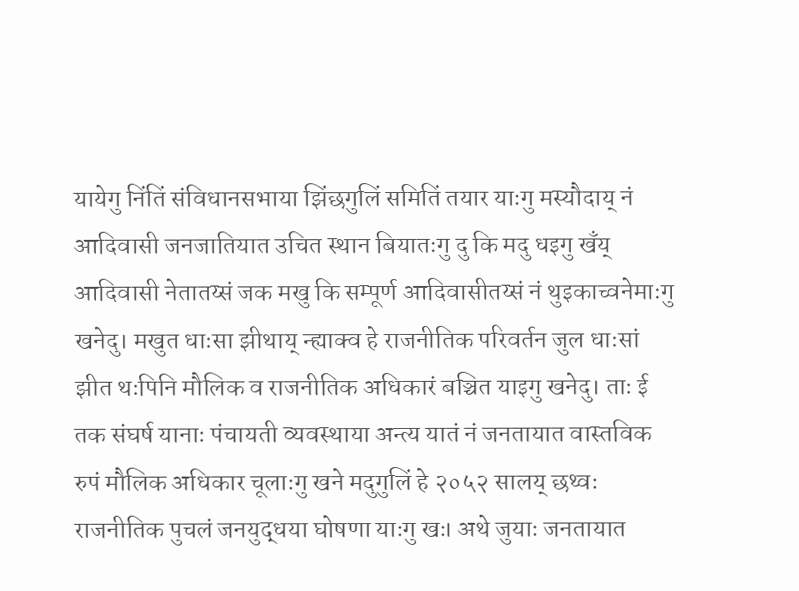यायेगु निंतिं संविधानसभाया झिंछगुलिं समितिं तयार याःगु मस्यौदाय् नं आदिवासी जनजातियात उचित स्थान बियातःगु दु कि मदु धइगु खँय् आदिवासी नेतातय्सं जक मखु कि सम्पूर्ण आदिवासीतय्सं नं थुइकाच्वनेमाःगु खनेदु। मखुत धाःसा झीथाय् न्ह्याक्व हे राजनीतिक परिवर्तन जुल धाःसां झीत थःपिनि मौलिक व राजनीतिक अधिकारं बञ्चित याइगु खनेदु। ताः ई तक संघर्ष यानाः पंचायती व्यवस्थाया अन्त्य यातं नं जनतायात वास्तविक रुपं मौलिक अधिकार चूलाःगु खने मदुगुलिं हे २०५२ सालय् छथ्वः राजनीतिक पुचलं जनयुद्धया घोषणा याःगु खः। अथे जुयाः जनतायात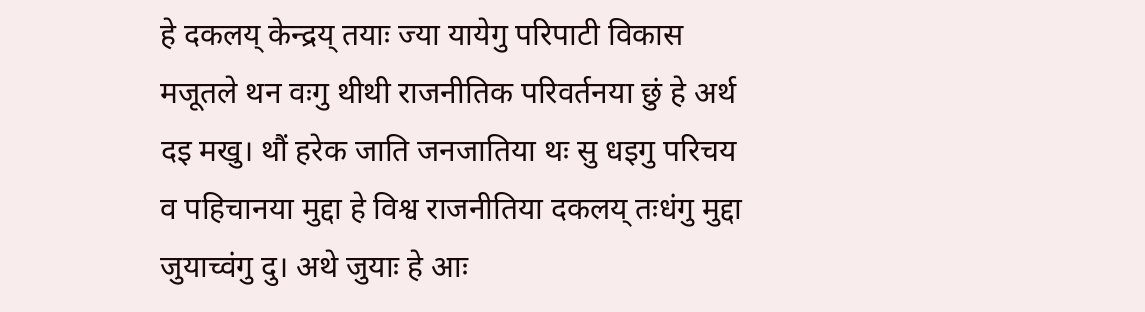हे दकलय् केन्द्रय् तयाः ज्या यायेगु परिपाटी विकास मजूतले थन वःगु थीथी राजनीतिक परिवर्तनया छुं हे अर्थ दइ मखु। थौं हरेक जाति जनजातिया थः सु धइगु परिचय व पहिचानया मुद्दा हे विश्व राजनीतिया दकलय् तःधंगु मुद्दा जुयाच्वंगु दु। अथे जुयाः हे आः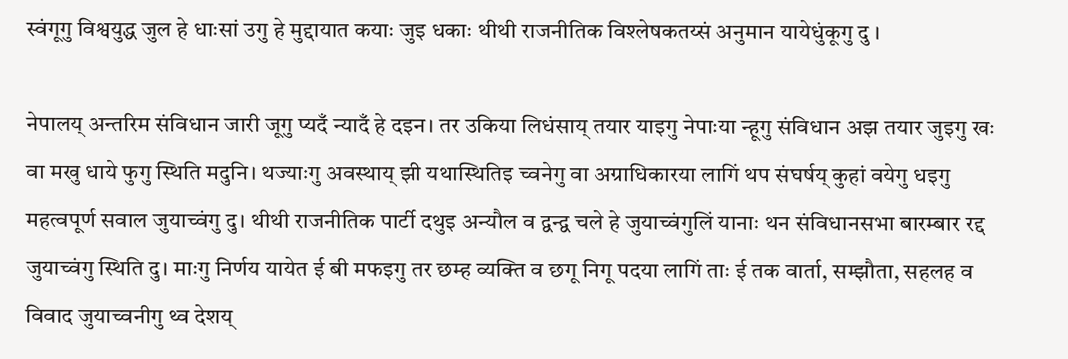स्वंगूगु विश्वयुद्ध जुल हे धाःसां उगु हे मुद्दायात कयाः जुइ धकाः थीथी राजनीतिक विश्लेषकतय्सं अनुमान यायेधुंकूगु दु ।

नेपालय् अन्तरिम संविधान जारी जूगु प्यदँ न्यादँ हे दइन। तर उकिया लिधंसाय् तयार याइगु नेपाःया न्हूगु संविधान अझ तयार जुइगु खः वा मखु धाये फुगु स्थिति मदुनि। थज्याःगु अवस्थाय् झी यथास्थितिइ च्वनेगु वा अग्राधिकारया लागिं थप संघर्षय् कुहां वयेगु धइगु महत्वपूर्ण सवाल जुयाच्वंगु दु। थीथी राजनीतिक पार्टी दथुइ अन्यौल व द्वन्द्व चले हे जुयाच्वंगुलिं यानाः थन संविधानसभा बारम्बार रद्द जुयाच्वंगु स्थिति दु। माःगु निर्णय यायेत ई बी मफइगु तर छम्ह व्यक्ति व छगू निगू पदया लागिं ताः ई तक वार्ता, सम्झौता, सहलह व विवाद जुयाच्वनीगु थ्व देशय्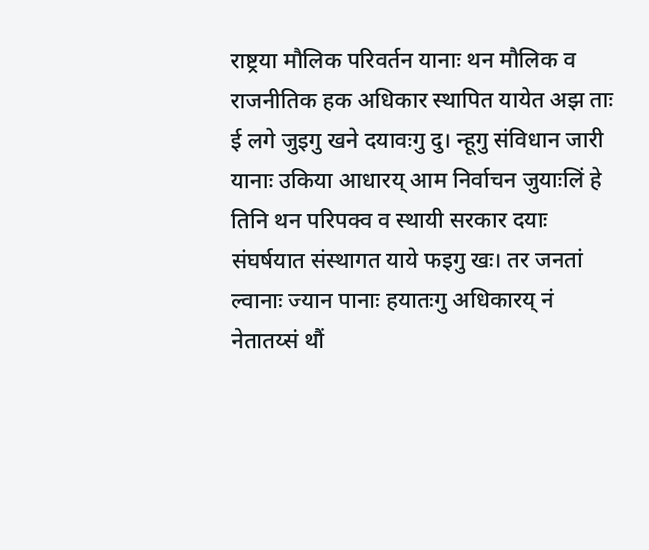राष्ट्रया मौलिक परिवर्तन यानाः थन मौलिक व राजनीतिक हक अधिकार स्थापित यायेत अझ ताः ई लगे जुइगु खने दयावःगु दु। न्हूगु संविधान जारी यानाः उकिया आधारय् आम निर्वाचन जुयाःलिं हे तिनि थन परिपक्व व स्थायी सरकार दयाः संघर्षयात संस्थागत याये फइगु खः। तर जनतां ल्वानाः ज्यान पानाः हयातःगु अधिकारय् नं नेतातय्सं थौं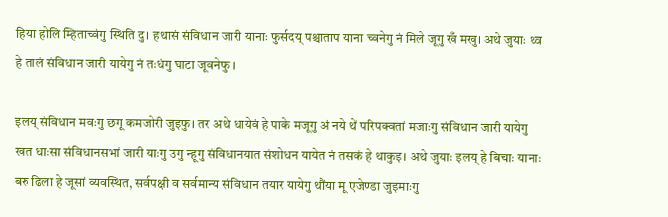हिया होलि म्हिताच्वंगु स्थिति दु। हथासं संविधान जारी यानाः फुर्सदय् पश्चाताप याना च्वनेगु नं मिले जूगु खँ मखु। अथे जुयाः थ्व हे तालं संविधान जारी यायेगु नं तःधंगु घाटा जूवनेफु ।

इलय् संविधान मवःगु छगू कमजोरी जुइफु। तर अथे धायेवं हे पाके मजूगु अं नये थें परिपक्वतां मजाःगु संविधान जारी यायेगु खत धाःसा संविधानसभां जारी याःगु उगु न्हूगु संविधानयात संशोधन यायेत नं तसकं हे थाकुइ। अथे जुयाः इलय् हे बिचाः यानाः बरु ढिला हे जूसां व्यवस्थित, सर्वपक्षी व सर्वमान्य संविधान तयार यायेगु थौंया मू एजेण्डा जुइमाःगु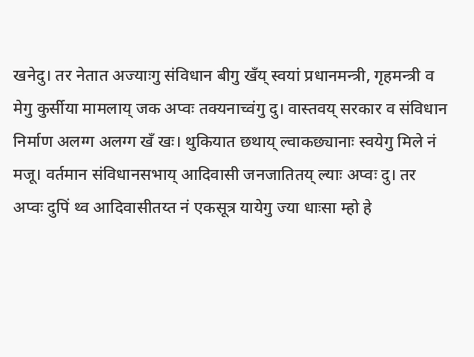खनेदु। तर नेतात अज्याःगु संविधान बीगु खँय् स्वयां प्रधानमन्त्री, गृहमन्त्री व मेगु कुर्सीया मामलाय् जक अप्वः तक्यनाच्वंगु दु। वास्तवय् सरकार व संविधान निर्माण अलग्ग अलग्ग खँ खः। थुकियात छथाय् ल्वाकछ्यानाः स्वयेगु मिले नं मजू। वर्तमान संविधानसभाय् आदिवासी जनजातितय् ल्याः अप्वः दु। तर अप्वः दुपिं थ्व आदिवासीतय्त नं एकसूत्र यायेगु ज्या धाःसा म्हो हे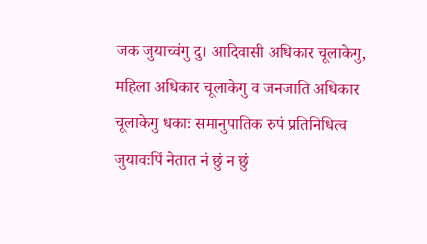जक जुयाच्वंगु दु। आदिवासी अधिकार चूलाकेगु, महिला अधिकार चूलाकेगु व जनजाति अधिकार चूलाकेगु धकाः समानुपातिक रुपं प्रतिनिधित्व जुयावःपिं नेतात नं छुं न छुं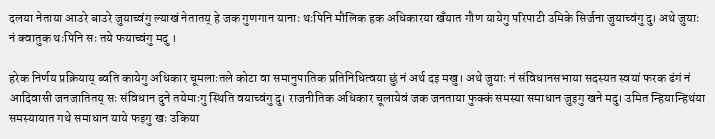दलया नेताया आउरे बाउरे जुयाच्वंगु ल्याखं नेतातय् हे जक गुणगान यानाः थःपिनि मौलिक हक अधिकारया खँयात गौण यायेगु परिपाटी उमिके सिर्जना जुयाच्वंगु दु। अथे जुयाः नं क्वातुक थःपिनि सः तये फयाच्वंगु मदु ।

हरेक निर्णय प्रक्रियाय् ब्वति कायेगु अधिकार चूमलाःतले कोटा वा समानुपातिक प्रतिनिधित्वया छुं नं अर्थ दइ मखु। अथे जुयाः नं संविधानसभाया सदस्यत स्वयां फरक ढंगं नं आदिवासी जनजातितय् सः संविधान दुने तयेमाःगु स्थिति वयाच्वंगु दु। राजनीतिक अधिकार चूलायेवं जक जनताया फुक्कं समस्या समाधान जुइगु खने मदु। उमित न्हियान्हिथंया समस्यायात गथे समाधान याये फइगु खः उकिया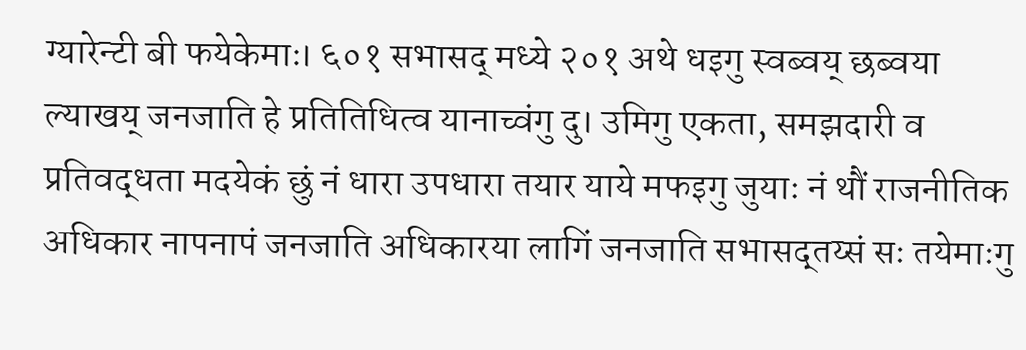ग्यारेन्टी बी फयेकेमाः। ६०१ सभासद् मध्ये २०१ अथे धइगु स्वब्वय् छब्वया ल्याखय् जनजाति हे प्रतितिधित्व यानाच्वंगु दु। उमिगु एकता, समझदारी व प्रतिवद्धता मदयेकं छुं नं धारा उपधारा तयार याये मफइगु जुयाः नं थौं राजनीतिक अधिकार नापनापं जनजाति अधिकारया लागिं जनजाति सभासद्तय्सं सः तयेमाःगु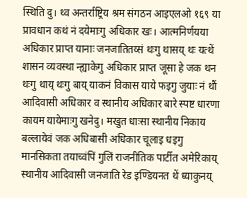स्थिति दु। थ्व अन्तर्राष्ट्रिय श्रम संगठन आइएलओ १६९ या प्रावधान कथं नं दयेमाःगु अधिकार खः। आत्मनिर्णयया अधिकार प्राप्त यानाः जनजातितय्सं थःगु थासय् थः यत्थें शासन व्यवस्था न्ह्याकेगु अधिकार प्राप्त जूसा हे जक थन थःगु थाय् थःगु बाय् याकनं विकास याये फइगु जुयाः नं थौं आदिवासी अधिकार व स्थानीय अधिकार बारे स्पष्ट धारणा कायम यायेमाःगु खनेदु। मखुत धाःसा स्थानीय निकाय बल्लायेवं जक अधिबासी अधिकार चूलाइ धइगु मानसिकता तयाच्वंपिं गुलिं राजनीतिक पार्टीत अमेरिकाय् स्थानीय आदिवासी जनजाति रेड इण्डियनत थें ध्याकुनय्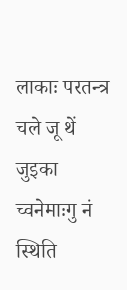लाकाः परतन्त्र चले जू थें जुइका च्वनेमाःगु नं स्थिति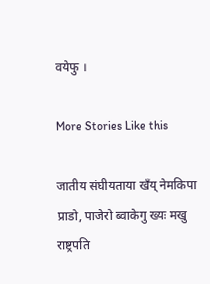वयेफु ।

More Stories Like this

जातीय संघीयताया खँय् नेमकिपा
प्राडो, पाजेरो ब्वाकेगु ख्यः मखु
राष्ट्रपति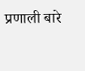प्रणाली बारे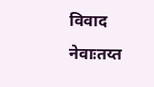विवाद
नेवाःतय्त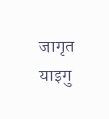जागृत याइगु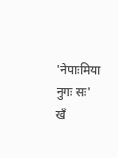'नेपाःमिया नुगः सः'
खँ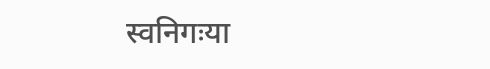स्वनिगःया